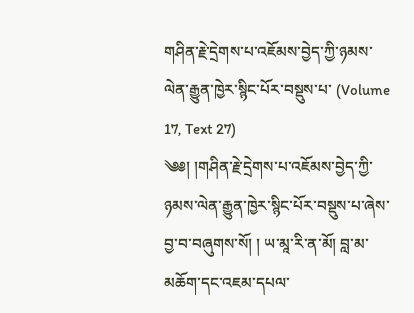གཤིན་རྗེ་དྲེགས་པ་འཇོམས་བྱེད་ཀྱི་ཉམས་ལེན་རྒྱུན་ཁྱེར་སྙིང་པོར་བསྡུས་པ་ (Volume 17, Text 27)
༄༅། །གཤིན་རྗེ་དྲེགས་པ་འཇོམས་བྱེད་ཀྱི་ཉམས་ལེན་རྒྱུན་ཁྱེར་སྙིང་པོར་བསྡུས་པ་ཞེས་བྱ་བ་བཞུགས་སོ། ། ཡ་མཱ་རི་ན་མོ། བླ་མ་མཆོག་དང་འཇམ་དཔལ་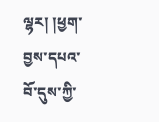ལྷར། །ཕྱག་བྱས་དཔའ་བོ་དུས་ཀྱི་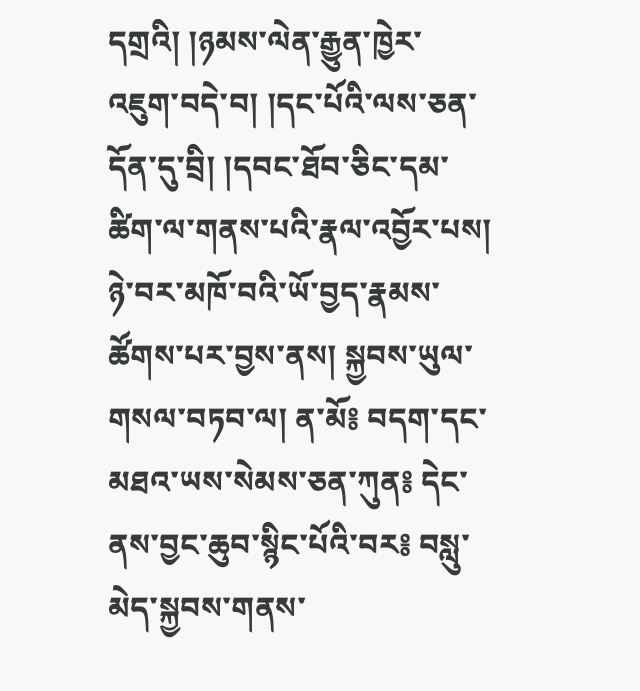དགྲའི། །ཉམས་ལེན་རྒྱུན་ཁྱེར་འཇུག་བདེ་བ། །དང་པོའི་ལས་ཅན་དོན་དུ་བྲི། །དབང་ཐོབ་ཅིང་དམ་ཚིག་ལ་གནས་པའི་རྣལ་འབྱོར་པས། ཉེ་བར་མཁོ་བའི་ཡོ་བྱད་རྣམས་ཚོགས་པར་བྱས་ནས། སྐྱབས་ཡུལ་གསལ་བཏབ་ལ། ན་མོ༔ བདག་དང་མཐའ་ཡས་སེམས་ཅན་ཀུན༔ དེང་ནས་བྱང་ཆུབ་སྙིང་པོའི་བར༔ བསླུ་མེད་སྐྱབས་གནས་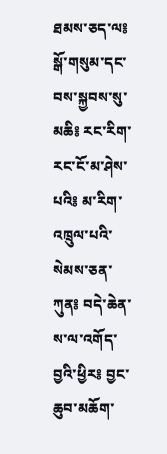ཐམས་ཅད་ལ༔ སྒོ་གསུམ་དང་བས་སྐྱབས་སུ་མཆི༔ རང་རིག་རང་ངོ་མ་ཤེས་པའི༔ མ་རིག་འཁྲུལ་པའི་སེམས་ཅན་ཀུན༔ བདེ་ཆེན་ས་ལ་འགོད་བྱའི་ཕྱིར༔ བྱང་ཆུབ་མཆོག་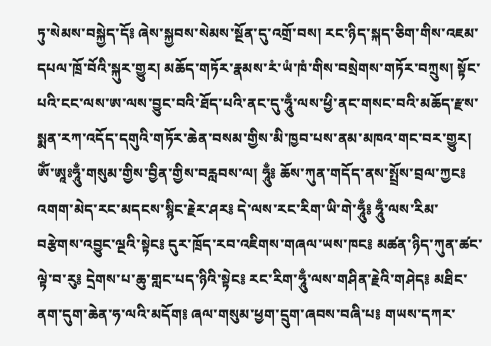ཏུ་སེམས་བསྐྱེད་དོ༔ ཞེས་སྐྱབས་སེམས་སྔོན་དུ་འགྲོ་བས། རང་ཉིད་སྐད་ཅིག་གིས་འཇམ་དཔལ་ཁྲོ་བོའི་སྐུར་གྱུར། མཆོད་གཏོར་རྣམས་རཾ་ཡཾ་ཁཾ་གིས་བསྲེགས་གཏོར་བཀྲུས། སྟོང་པའི་ངང་ལས་ཨ་ལས་བྱུང་བའི་ཐོད་པའི་ནང་དུ་ཧཱུྃ་ལས་ཕྱི་ནང་གསང་བའི་མཆོད་རྫས་སྨན་རཀ་འདོད་དགུའི་གཏོར་ཆེན་བསམ་གྱིས་མི་ཁྱབ་པས་ནམ་མཁའ་གང་བར་གྱུར། ཨོཾ་ཨཱཿཧཱུྃ་གསུམ་གྱིས་བྱིན་གྱིས་བརླབས་ལ། ཧཱུྃ༔ ཆོས་ཀུན་གདོད་ནས་སྤྲོས་བྲལ་ཀྱང༔ འགག་མེད་རང་མདངས་སྙིང་རྗེར་ཤར༔ དེ་ལས་རང་རིག་ཡི་གེ་ཧཱུྃ༔ ཧཱུྃ་ལས་རིམ་བརྩེགས་འབྱུང་ལྔའི་སྟེང༔ དུར་ཁྲོད་རབ་འཇིགས་གཞལ་ཡས་ཁང༔ མཚན་ཉིད་ཀུན་ཚང་ལྟེ་བ་རུ༔ དྲེགས་པ་ཆུ་གླང་པད་ཉིའི་སྟེང༔ རང་རིག་ཧཱུྃ་ལས་གཤིན་རྗེའི་གཤེད༔ མཐིང་ནག་དུག་ཆེན་ཧ་ལའི་མདོག༔ ཞལ་གསུམ་ཕྱག་དྲུག་ཞབས་བཞི་པ༔ གཡས་དཀར་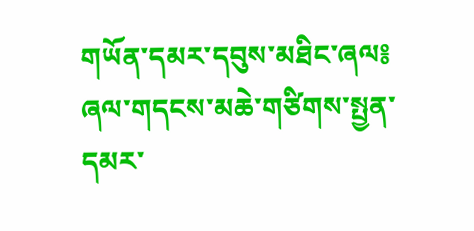གཡོན་དམར་དབུས་མཐིང་ཞལ༔ ཞལ་གདངས་མཆེ་གཙིགས་སྤྱན་དམར་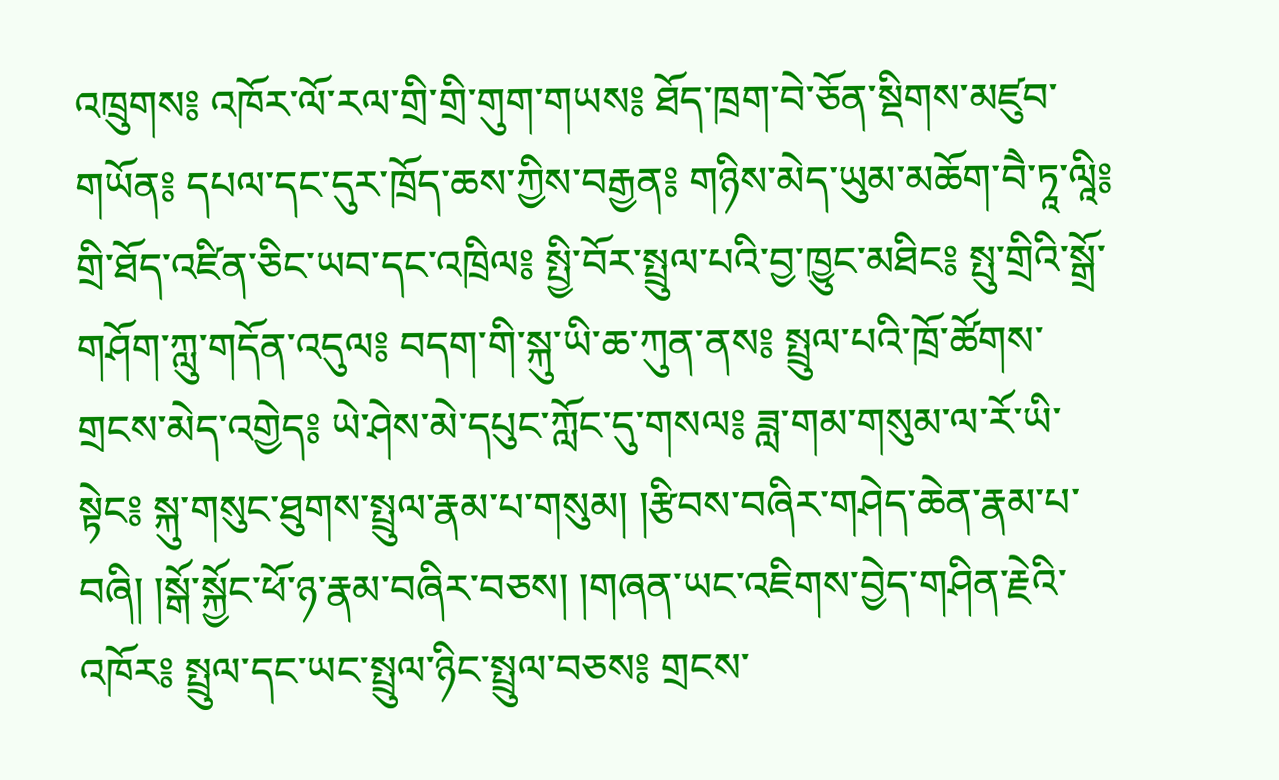འཁྲུགས༔ འཁོར་ལོ་རལ་གྲི་གྲི་གུག་གཡས༔ ཐོད་ཁྲག་བེ་ཅོན་སྡིགས་མཛུབ་གཡོན༔ དཔལ་དང་དུར་ཁྲོད་ཆས་ཀྱིས་བརྒྱན༔ གཉིས་མེད་ཡུམ་མཆོག་བཻ་ཏཱ་ལཱི༔ གྲི་ཐོད་འཛིན་ཅིང་ཡབ་དང་འཁྲིལ༔ སྤྱི་བོར་སྤྲུལ་པའི་བྱ་ཁྱུང་མཐིང༔ སྤུ་གྲིའི་སྒྲོ་གཤོག་ཀླུ་གདོན་འདུལ༔ བདག་གི་སྐུ་ཡི་ཆ་ཀུན་ནས༔ སྤྲུལ་པའི་ཁྲོ་ཚོགས་གྲངས་མེད་འགྱེད༔ ཡེ་ཤེས་མེ་དཔུང་ཀློང་དུ་གསལ༔ ཟླ་གམ་གསུམ་ལ་རོ་ཡི་སྟེང༔ སྐུ་གསུང་ཐུགས་སྤྲུལ་རྣམ་པ་གསུམ། །རྩིབས་བཞིར་གཤེད་ཆེན་རྣམ་པ་བཞི། །སྒོ་སྐྱོང་ཕོ་ཉ་རྣམ་བཞིར་བཅས། །གཞན་ཡང་འཇིགས་བྱེད་གཤིན་རྗེའི་འཁོར༔ སྤྲུལ་དང་ཡང་སྤྲུལ་ཉིང་སྤྲུལ་བཅས༔ གྲངས་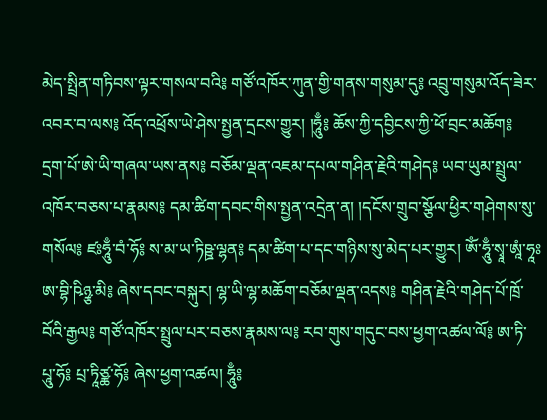མེད་སྤྲིན་གཏིབས་ལྟར་གསལ་བའི༔ གཙོ་འཁོར་ཀུན་གྱི་གནས་གསུམ་དུ༔ འབྲུ་གསུམ་འོད་ཟེར་འབར་བ་ལས༔ འོད་འཕྲོས་ཡེ་ཤེས་སྤྱན་དྲངས་གྱུར། །ཧཱུྃ༔ ཆོས་ཀྱི་དབྱིངས་ཀྱི་ཕོ་བྲང་མཆོག༔ དྲག་པོ་ཨེ་ཡི་གཞལ་ཡས་ནས༔ བཅོམ་ལྡན་འཇམ་དཔལ་གཤིན་རྗེའི་གཤེད༔ ཡབ་ཡུམ་སྤྲུལ་འཁོར་བཅས་པ་རྣམས༔ དམ་ཚིག་དབང་གིས་སྤྱན་འདྲེན་ན། །དངོས་གྲུབ་སྩོལ་ཕྱིར་གཤེགས་སུ་གསོལ༔ ཛཿཧཱུྃ་བཾ་ཧོ༔ ས་མ་ཡ་ཏིཥྛ་ལྷན༔ དམ་ཚིག་པ་དང་གཉིས་སུ་མེད་པར་གྱུར། ཨོཾ་ཧཱུྃ་སྭཱ་ཨཱཾ་ཧཱཿཨ་བྷི་ཥིཉྩ་མི༔ ཞེས་དབང་བསྐུར། ལྷ་ཡི་ལྷ་མཆོག་བཅོམ་ལྡན་འདས༔ གཤིན་རྗེའི་གཤེད་པོ་ཁྲོ་བོའི་རྒྱལ༔ གཙོ་འཁོར་སྤྲུལ་པར་བཅས་རྣམས་ལ༔ རབ་གུས་གདུང་བས་ཕྱག་འཚལ་ལོ༔ ཨ་ཏི་པཱུ་ཧོ༔ པྲ་ཏཱིཙྪ་ཧོ༔ ཞེས་ཕྱག་འཚལ། ཧཱུྃ༔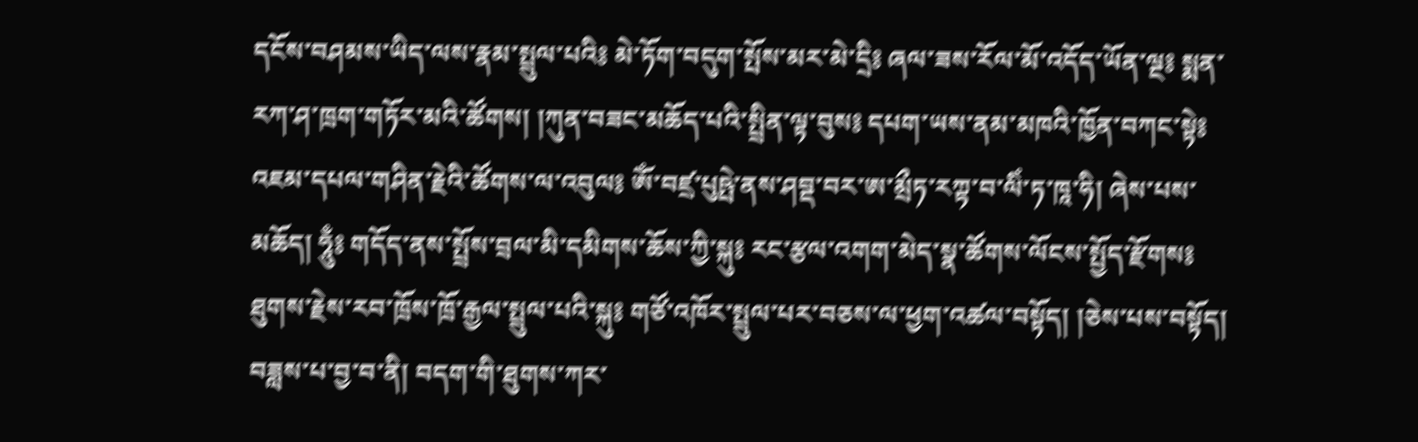དངོས་བཤམས་ཡིད་ལས་རྣམ་སྤྲུལ་པའི༔ མེ་ཏོག་བདུག་སྤོས་མར་མེ་དྲི༔ ཞལ་ཟས་རོལ་མོ་འདོད་ཡོན་ལྔ༔ སྨན་རཀ་ཤ་ཁྲག་གཏོར་མའི་ཚོགས། །ཀུན་བཟང་མཆོད་པའི་སྤྲིན་ལྟ་བུས༔ དཔག་ཡས་ནམ་མཁའི་ཁྱོན་བཀང་སྟེ༔ འཇམ་དཔལ་གཤིན་རྗེའི་ཚོགས་ལ་འབུལ༔ ཨོཾ་བཛྲ་པུཥྤེ་ནས་ཤབྡ་བར་ཨ་མྲྀཏ་རཀྟ་བ་ལིཾ་ཏ་ཁཱ་ཧི། ཞེས་པས་མཆོད། ཧཱུྃ༔ གདོད་ནས་སྤྲོས་བྲལ་མི་དམིགས་ཆོས་ཀྱི་སྐུ༔ རང་རྩལ་འགག་མེད་སྣ་ཚོགས་ལོངས་སྤྱོད་རྫོགས༔ ཐུགས་རྗེས་རབ་ཁྲོས་ཁྲོ་རྒྱལ་སྤྲུལ་པའི་སྐུ༔ གཙོ་འཁོར་སྤྲུལ་པར་བཅས་ལ་ཕྱག་འཚལ་བསྟོད། །ཅེས་པས་བསྟོད། བཟླས་པ་བྱ་བ་ནི། བདག་གི་ཐུགས་ཀར་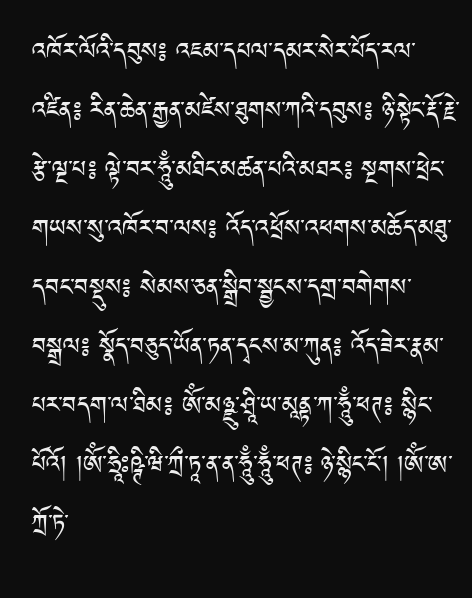འཁོར་ལོའི་དབུས༔ འཇམ་དཔལ་དམར་སེར་པོད་རལ་འཛིན༔ རིན་ཆེན་རྒྱན་མཛེས་ཐུགས་ཀའི་དབུས༔ ཉི་སྟེང་རྡོ་རྗེ་རྩེ་ལྔ་པ༔ ལྟེ་བར་ཧཱུྃ་མཐིང་མཚན་པའི་མཐར༔ སྔགས་ཕྲེང་གཡས་སུ་འཁོར་བ་ལས༔ འོད་འཕྲོས་འཕགས་མཆོད་མཐུ་དབང་བསྡུས༔ སེམས་ཅན་སྒྲིབ་སྦྱངས་དགྲ་བགེགས་བསྒྲལ༔ སྣོད་བཅུད་ཡོན་ཏན་དྭངས་མ་ཀུན༔ འོད་ཟེར་རྣམ་པར་བདག་ལ་ཐིམ༔ ཨོཾ་མཉྫུ་ཤྲཱི་ཡ་མཱནྟ་ཀ་ཧཱུྃ་ཕཊ༔ སྙིང་པོའོ། །ཨོཾ་ཧྲཱིཿཥྚི་ཝི་ཀྲྀ་ཏཱ་ན་ན་ཧཱུྃ་ཧཱུྃ་ཕཊ༔ ཉེ་སྙིང་ངོ་། །ཨོཾ་ཨ་ཀྲོ་ཏེ་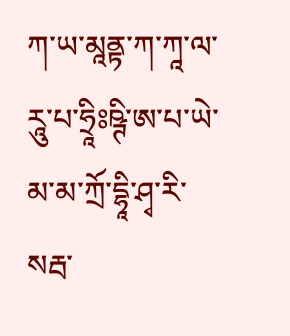ཀ་ཡ་མཱནྟ་ཀ་ཀཱ་ལ་རཱུ་པ་ཧྲཱིཿཥྚི་ཨ་པ་ཡེ་མ་མ་ཀྲོ་དྷཱི་ཤྭ་རི་སརྦ་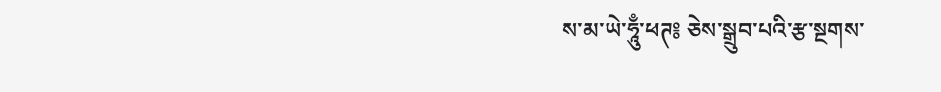ས་མ་ཡེ་ཧཱུྃ་ཕཊ༔ ཅེས་སྒྲུབ་པའི་རྩ་སྔགས་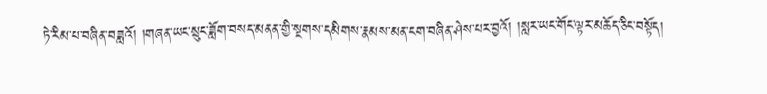ཏེ་རིམ་པ་བཞིན་བཟླའོ། །གཞན་ཡང་སྲུང་ཟློག་བསད་མནན་གྱི་སྔགས་དམིགས་རྣམས་མན་ངག་བཞིན་ཤེས་པར་བྱའོ། །སླར་ཡང་གོང་ལྟར་མཆོད་ཅིང་བསྟོད།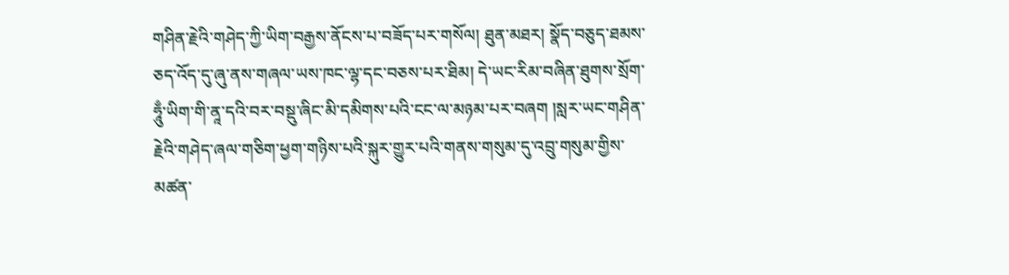གཤིན་རྗེའི་གཤེད་ཀྱི་ཡིག་བརྒྱས་ནོངས་པ་བཟོད་པར་གསོལ། ཐུན་མཐར། སྣོད་བཅུད་ཐམས་ཅད་འོད་དུ་ཞུ་ནས་གཞལ་ཡས་ཁང་ལྷ་དང་བཅས་པར་ཐིམ། དེ་ཡང་རིམ་བཞིན་ཐུགས་སྲོག་ཧཱུྃ་ཡིག་གི་ནཱ་དའི་བར་བསྡུ་ཞིང་མི་དམིགས་པའི་ངང་ལ་མཉམ་པར་བཞག །སླར་ཡང་གཤིན་རྗེའི་གཤེད་ཞལ་གཅིག་ཕྱག་གཉིས་པའི་སྐུར་གྱུར་པའི་གནས་གསུམ་དུ་འབྲུ་གསུམ་གྱིས་མཚན་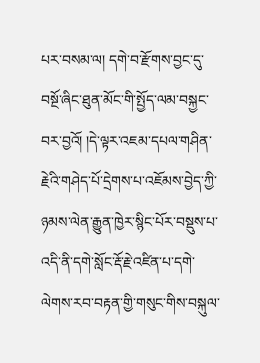པར་བསམ་ལ། དགེ་བ་རྫོགས་བྱང་དུ་བསྔོ་ཞིང་ཐུན་མོང་གི་སྤྱོད་ལམ་བསྐྱང་བར་བྱའོ། །དེ་ལྟར་འཇམ་དཔལ་གཤིན་རྗེའི་གཤེད་པོ་དྲེགས་པ་འཇོམས་བྱེད་ཀྱི་ཉམས་ལེན་རྒྱུན་ཁྱེར་སྙིང་པོར་བསྡུས་པ་འདི་ནི་དགེ་སློང་རྡོ་རྗེ་འཛིན་པ་དགེ་ལེགས་རབ་བརྟན་གྱི་གསུང་གིས་བསྐུལ་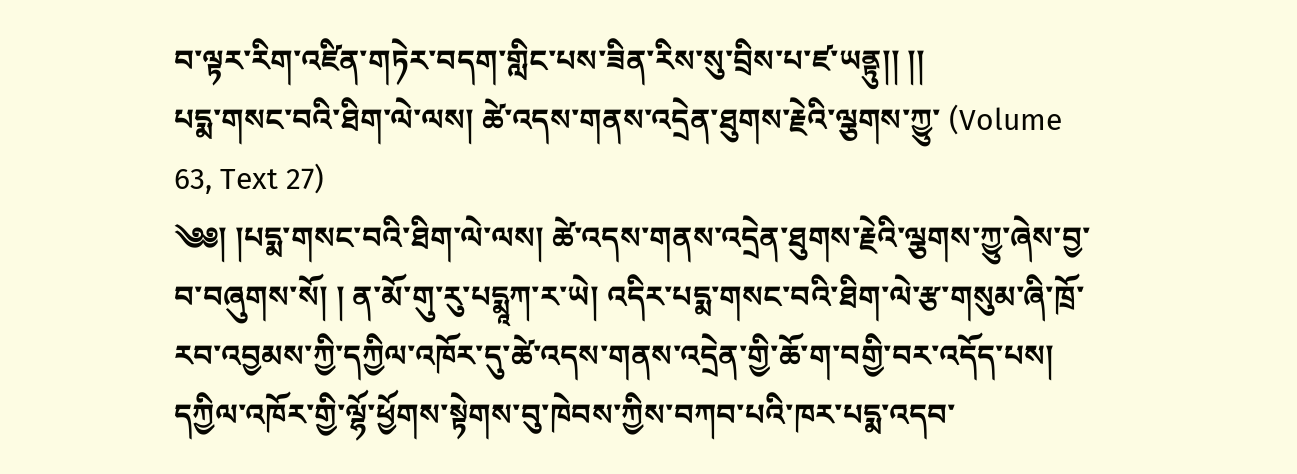བ་ལྟར་རིག་འཛིན་གཏེར་བདག་གླིང་པས་ཟིན་རིས་སུ་བྲིས་པ་ཛ་ཡནྟུ།། །།
པདྨ་གསང་བའི་ཐིག་ལེ་ལས། ཚེ་འདས་གནས་འདྲེན་ཐུགས་རྗེའི་ལྕགས་ཀྱུ་ (Volume 63, Text 27)
༄༅། །པདྨ་གསང་བའི་ཐིག་ལེ་ལས། ཚེ་འདས་གནས་འདྲེན་ཐུགས་རྗེའི་ལྕགས་ཀྱུ་ཞེས་བྱ་བ་བཞུགས་སོ། ། ན་མོ་གུ་རུ་པདྨཱཀ་ར་ཡེ། འདིར་པདྨ་གསང་བའི་ཐིག་ལེ་རྩ་གསུམ་ཞི་ཁྲོ་རབ་འབྱམས་ཀྱི་དཀྱིལ་འཁོར་དུ་ཚེ་འདས་གནས་འདྲེན་གྱི་ཆོ་ག་བགྱི་བར་འདོད་པས། དཀྱིལ་འཁོར་གྱི་ལྷོ་ཕྱོགས་སྟེགས་བུ་ཁེབས་ཀྱིས་བཀབ་པའི་ཁར་པདྨ་འདབ་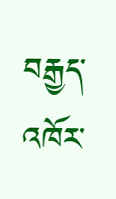བརྒྱད་འཁོར་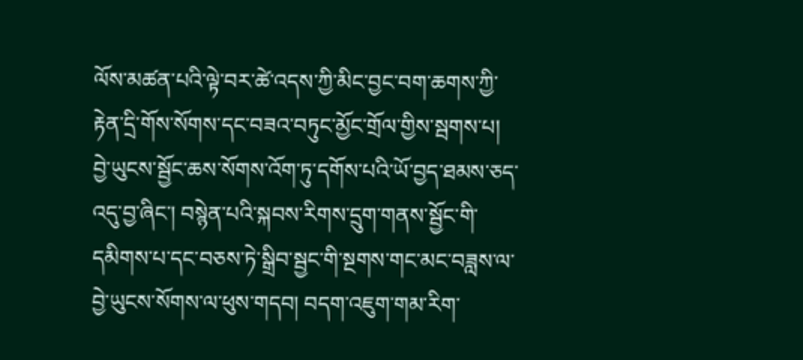ལོས་མཚན་པའི་ལྟེ་བར་ཚེ་འདས་ཀྱི་མིང་བྱང་བག་ཆགས་ཀྱི་རྟེན་དྲི་གོས་སོགས་དང་བཟའ་བཏུང་མྱོང་གྲོལ་གྱིས་སྦགས་པ། བྱེ་ཡུངས་སྦྱོང་ཆས་སོགས་འོག་ཏུ་དགོས་པའི་ཡོ་བྱད་ཐམས་ཅད་འདུ་བྱ་ཞིང་། བསྙེན་པའི་སྐབས་རིགས་དྲུག་གནས་སྦྱོང་གི་དམིགས་པ་དང་བཅས་ཏེ་སྒྲིབ་སྦྱང་གི་སྔགས་གང་མང་བཟླས་ལ་བྱེ་ཡུངས་སོགས་ལ་ཕུས་གདབ། བདག་འཇུག་གམ་རིག་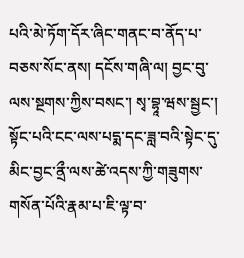པའི་མེ་ཏོག་དོར་ཞིང་གནང་བ་ནོད་པ་བཅས་སོང་ནས། དངོས་གཞི་ལ། བྱང་བུ་ལས་སྔགས་ཀྱིས་བསང་། སྭ་བྷཱ་ཝས་སྦྱང་། སྟོང་པའི་ངང་ལས་པདྨ་དང་ཟླ་བའི་སྟེང་དུ་མིང་བྱང་ནྲྀ་ལས་ཚེ་འདས་ཀྱི་གཟུགས་གསོན་པོའི་རྣམ་པ་ཇི་ལྟ་བ་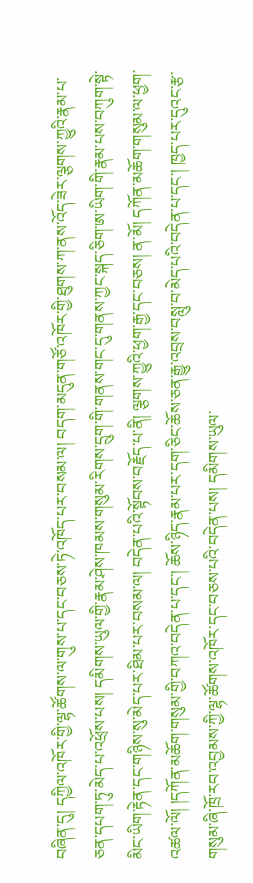བཞིན་དུ། དཀྱིལ་འཁོར་གྱི་ལྷ་ཚོགས་ལ་གུས་པ་དང་བཅས་ཏེ་འཁོད་པར་བསམ་ལ། བདག་མདུན་གཙོ་འཁོར་གྱི་ཐུགས་ཀ་ནས་འོད་ཟེར་ལྕགས་ཀྱུའི་རྣམ་པ་ཅན་དཔག་ཏུ་མེད་པ་འཕྲོས་པས། དམིགས་ཡུལ་གྱི་རྣམ་ཤེས་ཁམས་གསུམ་རིགས་དྲུག་གི་གནས་གང་དུ་གནས་ཀྱང་སྐད་ཅིག་ཨ་ཡིག་གི་རྣམ་པས་བཀུག་སྟེ་མིང་ཡིག་རྟེན་དང་གཉིས་སུ་མེད་པར་ཐིམ་པར་བསམ་ལ། བདེན་པའི་སྟོབས་བརྗོད་པ་ནི། ལྕགས་ཀྱུའི་ཕྱག་རྒྱ་དང་བཅས། ན་མོ། དཀོན་མཆོག་གསུམ་ལ་ཕྱག་འཚལ་ལོ། །དཀོན་མཆོག་གསུམ་གྱི་བཀའ་བདེན་པ་དང་། ཆོས་ཉིད་རྣམ་པར་དག་ཅིང་ཆོས་ཅན་རྒྱུ་འབྲས་བསླུ་བ་མེད་པའི་བདེན་པ་དང་། ཁྱད་པར་དུའང་རྩ་གསུམ་ཞི་ཁྲོ་རབ་འབྱམས་ཀྱི་ལྷ་ཚོགས་འཁོར་དང་བཅས་པའི་བདེན་པས། དམིགས་ཡུལ་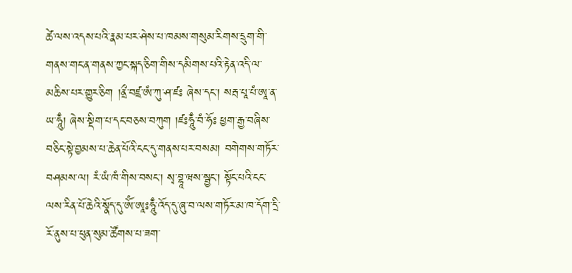ཚེ་ལས་འདས་པའི་རྣམ་པར་ཤེས་པ་ཁམས་གསུམ་རིགས་དྲུག་གི་གནས་གང་ན་གནས་ཀྱང་སྐད་ཅིག་གིས་དམིགས་པའི་རྟེན་འདི་ལ་མཆིས་པར་གྱུར་ཅིག །ནྲྀ་བཛྲ་ཨཾ་ཀུ་ཤ་ཛཿ ཞེས་དང་། སརྦ་པཱ་པཾ་ཨཱ་ན་ཡ་ཧཱུྃ། ཞེས་སྡིག་པ་དང་བཅས་བཀུག །ཛཿཧཱུྃ་བཾ་ཧོཿ ཕྱག་རྒྱ་བཞིས་བཅིང་སྟེ་བྱམས་པ་ཆེན་པོའི་ངང་དུ་གནས་པར་བསམ། བགེགས་གཏོར་བཤམས་ལ། རཾ་ཡཾ་ཁཾ་གིས་བསང་། སྭ་བྷཱ་ཝས་སྦྱང་། སྟོང་པའི་ངང་ལས་རིན་པོ་ཆེའི་སྣོད་དུ་ཨོཾ་ཨཱཿཧཱུྃ་འོད་དུ་ཞུ་བ་ལས་གཏོར་མ་ཁ་དོག་དྲི་རོ་ནུས་པ་ཕུན་སུམ་ཚོགས་པ་ཟག་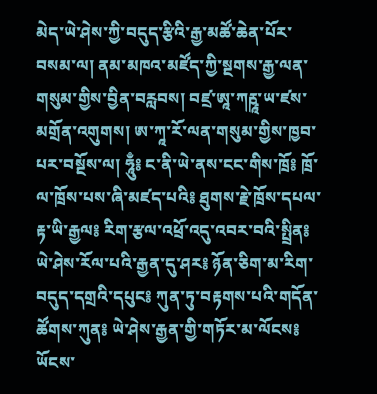མེད་ཡེ་ཤེས་ཀྱི་བདུད་རྩིའི་རྒྱ་མཚོ་ཆེན་པོར་བསམ་ལ། ནམ་མཁའ་མཛོད་ཀྱི་སྔགས་རྒྱ་ལན་གསུམ་གྱིས་བྱིན་བརླབས། བཛྲ་ཨཱ་ཀརྵཱ་ཡ་ཛས་མགྲོན་འགུགས། ཨ་ཀཱ་རོ་ལན་གསུམ་གྱིས་ཁྱབ་པར་བསྔོས་ལ། ཧཱུྃ༔ ང་ནི་ཡེ་ནས་ངང་གིས་ཁྲོ༔ ཁྲོ་ལ་ཁྲོས་པས་ཞི་མཛད་པའི༔ ཐུགས་རྗེ་ཁྲོས་དཔལ་རྟ་ཡི་རྒྱལ༔ རིག་རྩལ་འཕྲོ་འདུ་འབར་བའི་སྤྲིན༔ ཡེ་ཤེས་རོལ་པའི་རྒྱན་དུ་ཤར༔ ཉོན་ཅིག་མ་རིག་བདུད་དགྲའི་དཔུང༔ ཀུན་ཏུ་བརྟགས་པའི་གདོན་ཚོགས་ཀུན༔ ཡེ་ཤེས་རྒྱན་གྱི་གཏོར་མ་ལོངས༔ ཡོངས་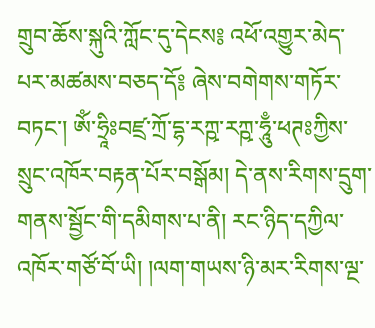གྲུབ་ཆོས་སྐུའི་ཀློང་དུ་དེངས༔ འཕོ་འགྱུར་མེད་པར་མཚམས་བཅད་དོ༔ ཞེས་བགེགས་གཏོར་བཏང་། ཨོཾ་ཧྲཱིཿབཛྲ་ཀྲོ་དྷ་རཀྵ་རཀྵ་ཧཱུྃ་ཕཊཿཀྱིས་སྲུང་འཁོར་བརྟན་པོར་བསྒོམ། དེ་ནས་རིགས་དྲུག་གནས་སྦྱོང་གི་དམིགས་པ་ནི། རང་ཉིད་དཀྱིལ་འཁོར་གཙོ་བོ་ཡི། །ལག་གཡས་ཉི་མར་རིགས་ལྔ་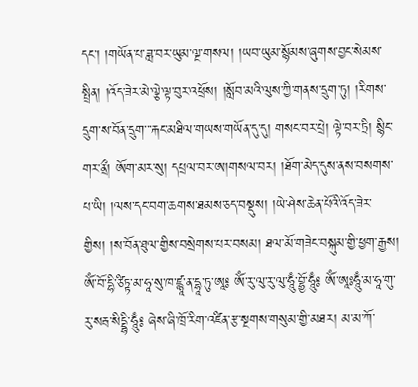དང་། །གཡོན་པ་ཟླ་བར་ཡུམ་ལྔ་གསལ། །ཡབ་ཡུམ་སྙོམས་ཞུགས་བྱང་སེམས་སྤྲིན། །འོད་ཟེར་མེ་ལྕེ་ལྟ་བུར་འཕྲོས། །སློབ་མའི་ལུས་ཀྱི་གནས་དྲུག་ཏུ། །རིགས་དྲུག་ས་བོན་དྲུག་་་རྐང་མཐིལ་གཡས་གཡོན་དུ་དུ། གསང་བར་པྲེ། ལྟེ་བར་ཏྲི། སྙིང་གར་ནྲྀ། ཨོག་མར་སུ། དཔྲལ་བར་ཨ།གསལ་བར། །ཐོག་མེད་དུས་ནས་བསགས་པ་ཡི། །ལས་དང་བག་ཆགས་ཐམས་ཅད་བསྡུས། །ཡེ་ཤེས་ཆེན་པོའི་འོད་ཟེར་གྱིས། །ས་བོན་ཐུལ་གྱིས་བསྲེགས་པར་བསམ། ཐལ་མོ་གཟེང་བསྐུམ་གྱི་ཕྱག་རྒྱས། ཨོཾ་བོ་དྷི་ཙིཏྟ་མ་ཧཱ་སུ་ཁ་ཛྙཱ་ན་དྷཱ་ཏུ་ཨཱ༔ ཨོཾ་རུ་ལུ་རུ་ལུ་ཧཱུྃ་བྷྱོ་ཧཱུྃ༔ ཨོཾ་ཨཱཿཧཱུྃ་མ་ཧཱ་གུ་རུ་སརྦ་སིདྡྷི་ཧཱུྃ༔ ཞེས་ཞི་ཁྲོ་རིག་འཛིན་རྩ་སྔགས་གསུམ་གྱི་མཐར། མ་མ་ཀོ་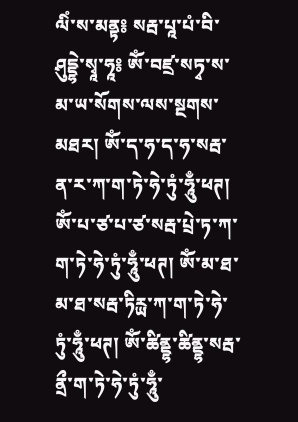ལིཾ་ས་མནྟ༔ སརྦ་པཱ་པཾ་བི་ཤུདྡྷེ་སྭཱ་ཧཱ༔ ཨོཾ་བཛྲ་སཏྭ་ས་མ་ཡ་སོགས་ལས་སྔགས་མཐར། ཨོཾ་ད་ཧ་ད་ཧ་སརྦ་ན་ར་ཀ་ག་ཏེ་ཧེ་ཏུཾ་ཧཱུྃ་ཕཊ། ཨོཾ་པ་ཙ་པ་ཙ་སརྦ་པྲེ་ཏ་ཀ་ག་ཏེ་ཧེ་ཏུཾ་ཧཱུྃ་ཕཊ། ཨོཾ་མ་ཐ་མ་ཐ་སརྦ་ཏིརྻ་ཀ་ག་ཏེ་ཧེ་ཏུཾ་ཧཱུྃ་ཕཊ། ཨོཾ་ཚིནྡྷ་ཚིནྡྷ་སརྦ་ནྲྀ་ག་ཏེ་ཧེ་ཏུཾ་ཧཱུྃ་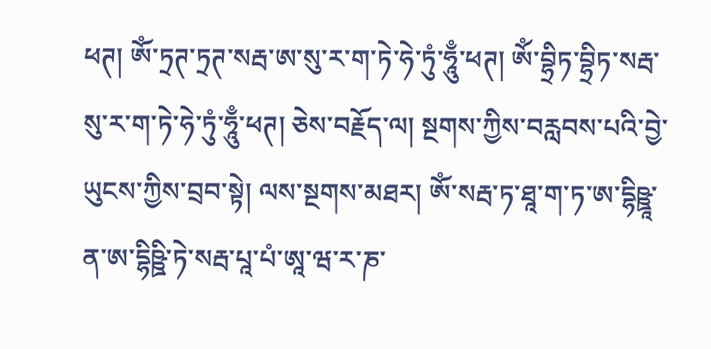ཕཊ། ཨོཾ་ཏྲཊ་ཏྲཊ་སརྦ་ཨ་སུ་ར་ག་ཏེ་ཧེ་ཏུཾ་ཧཱུྃ་ཕཊ། ཨོཾ་བྷྲིཏ་བྷྲིཏ་སརྦ་སུ་ར་ག་ཏེ་ཧེ་ཏུཾ་ཧཱུྃ་ཕཊ། ཅེས་བརྗོད་ལ། སྔགས་ཀྱིས་བརླབས་པའི་བྱེ་ཡུངས་ཀྱིས་བྲབ་སྟེ། ལས་སྔགས་མཐར། ཨོཾ་སརྦ་ཏ་ཐཱ་ག་ཏ་ཨ་དྷིཥྛཱ་ན་ཨ་དྷིཥྛི་ཏེ་སརྦ་པཱ་པཾ་ཨཱ་ཝ་ར་ཎ་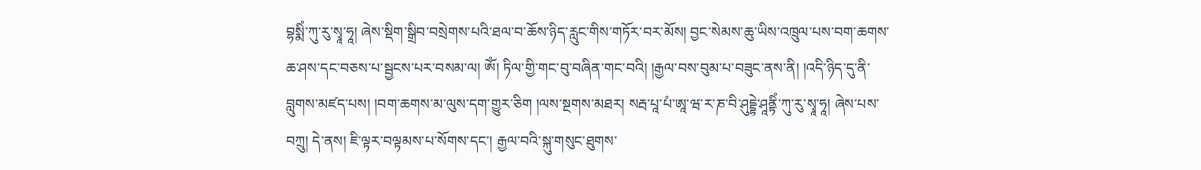བྷསྨིཾ་ཀུ་རུ་སྭཱ་ཧཱ། ཞེས་སྡིག་སྒྲིབ་བསྲེགས་པའི་ཐལ་བ་ཆོས་ཉིད་རླུང་གིས་གཏོར་བར་མོས། བྱང་སེམས་ཆུ་ཡིས་འཁྲུལ་པས་བག་ཆགས་ཆ་ཤས་དང་བཅས་པ་སྦྱངས་པར་བསམ་ལ། ཨོཾ། ཏིལ་གྱི་གང་བུ་བཞིན་གང་བའི། །རྒྱལ་བས་བུམ་པ་བཟུང་ནས་ནི། །འདི་ཉིད་དུ་ནི་བླུགས་མཛད་པས། །བག་ཆགས་མ་ལུས་དག་གྱུར་ཅིག །ལས་སྔགས་མཐར། སརྦ་པཱ་པཾ་ཨཱ་ཝ་ར་ཎ་བི་ཤུདྡྷེ་ཤཱནྟིཾ་ཀུ་རུ་སྭཱ་ཧཱ། ཞེས་པས་བཀྲུ། དེ་ནས། ཇི་ལྟར་བལྟམས་པ་སོགས་དང་། རྒྱལ་བའི་སྐུ་གསུང་ཐུགས་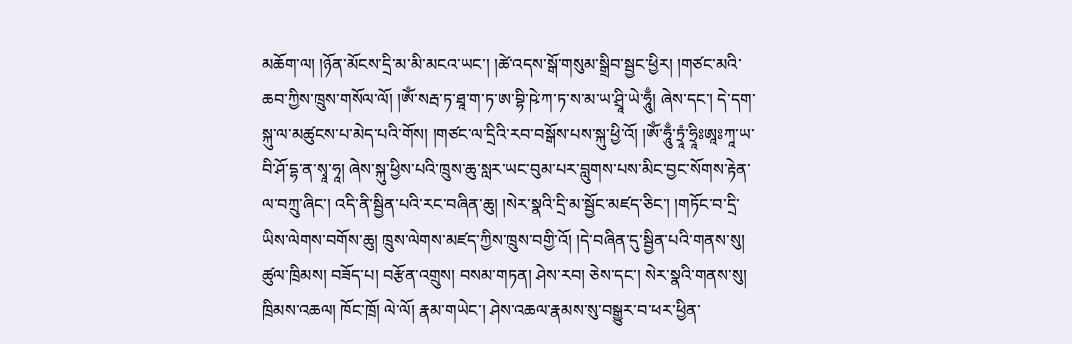མཆོག་ལ། །ཉོན་མོངས་དྲི་མ་མི་མངའ་ཡང་། །ཚེ་འདས་སྒོ་གསུམ་སྒྲིབ་སྦྱང་ཕྱིར། །གཙང་མའི་ཆབ་ཀྱིས་ཁྲུས་གསོལ་ལོ། །ཨོཾ་སརྦ་ཏ་ཐཱ་ག་ཏ་ཨ་བྷི་ཥེ་ཀ་ཏ་ས་མ་ཡ་ཤྲཱི་ཡེ་ཧཱུྃ། ཞེས་དང་། དེ་དག་སྐུ་ལ་མཚུངས་པ་མེད་པའི་གོས། །གཙང་ལ་དྲིའི་རབ་བསྒོས་པས་སྐུ་ཕྱི་འོ། །ཨོཾ་ཧཱུྃ་ཏྲཱཾ་ཧྲཱིཿཨཱཿཀཱ་ཡ་བི་ཤོ་དྷ་ན་སྭཱ་ཧཱ། ཞེས་སྐུ་ཕྱིས་པའི་ཁྲུས་ཆུ་སླར་ཡང་བུམ་པར་བླུགས་པས་མིང་བྱང་སོགས་རྟེན་ལ་བཀྲུ་ཞིང་། འདི་ནི་སྦྱིན་པའི་རང་བཞིན་ཆུ། །སེར་སྣའི་དྲི་མ་སྦྱོང་མཛད་ཅིང་། །གཏོང་བ་དྲི་ཡིས་ལེགས་བགོས་ཆུ། ཁྲུས་ལེགས་མཛད་ཀྱིས་ཁྲུས་བགྱི་འོ། །དེ་བཞིན་དུ་སྦྱིན་པའི་གནས་སུ། ཚུལ་ཁྲིམས། བཟོད་པ། བརྩོན་འགྲུས། བསམ་གཏན། ཤེས་རབ། ཅེས་དང་། སེར་སྣའི་གནས་སུ། ཁྲིམས་འཆལ། ཁོང་ཁྲོ། ལེ་ལོ། རྣམ་གཡེང་། ཤེས་འཆལ་རྣམས་སུ་བསྒྱུར་བ་ཕར་ཕྱིན་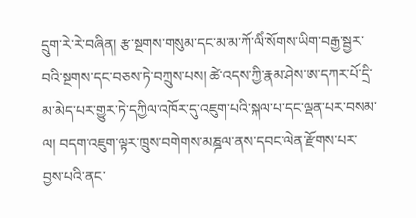དྲུག་རེ་རེ་བཞིན། རྩ་སྔགས་གསུམ་དང་མ་མ་ཀོ་ལིཾ་སོགས་ཡིག་བརྒྱ་སྦྱར་བའི་སྔགས་དང་བཅས་ཏེ་བཀྲུས་པས། ཚེ་འདས་ཀྱི་རྣམ་ཤེས་ཨ་དཀར་པོ་དྲི་མ་མེད་པར་གྱུར་ཏེ་དཀྱིལ་འཁོར་དུ་འཇུག་པའི་སྐལ་པ་དང་ལྡན་པར་བསམ་ལ། བདག་འཇུག་ལྟར་ཁྲུས་བགེགས་མཎྜལ་ནས་དབང་ལེན་རྫོགས་པར་བྱས་པའི་ནང་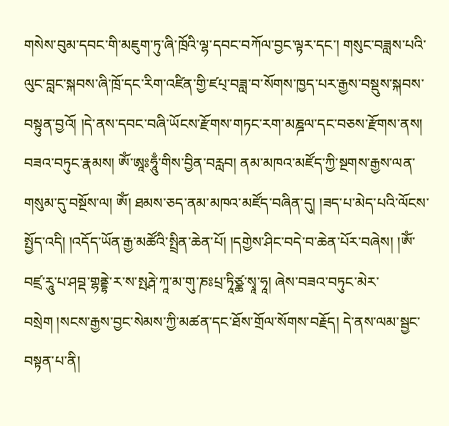གསེས་བུམ་དབང་གི་མཇུག་ཏུ་ཞི་ཁྲོའི་ལྷ་དབང་བཀོལ་བྱང་ལྟར་དང་། གསུང་བཟླས་པའི་ལུང་བླང་སྐབས་ཞི་ཁྲོ་དང་རིག་འཛིན་གྱི་ཛཔ྄་བཟླ་བ་སོགས་ཁྱད་པར་རྒྱས་བསྡུས་སྐབས་བསྟུན་བྱའོ། །དེ་ནས་དབང་བཞི་ཡོངས་རྫོགས་གཏང་རག་མཎྜལ་དང་བཅས་རྫོགས་ནས། བཟའ་བཏུང་རྣམས། ཨོཾ་ཨཱཿཧཱུྃ་གིས་བྱིན་བརླབ། ནམ་མཁའ་མཛོད་ཀྱི་སྔགས་རྒྱས་ལན་གསུམ་དུ་བསྔོས་ལ། ཨོཾ། ཐམས་ཅད་ནམ་མཁའ་མཛོད་བཞིན་དུ། །ཟད་པ་མེད་པའི་ལོངས་སྤྱོད་འདི། །འདོད་ཡོན་རྒྱ་མཚོའི་སྤྲིན་ཆེན་པོ། །དགྱེས་ཤིང་བདེ་བ་ཆེན་པོར་བཞེས། །ཨོཾ་བཛྲ་རཱུ་པ་ཤབྡ་གྷནྡྷེ་ར་ས་སྤརྴེ་ཀཱ་མ་གུ་ཎཿཔྲ་ཏཱིཙྪ་སྭཱ་ཧཱ། ཞེས་བཟའ་བཏུང་མེར་བསྲེག །སངས་རྒྱས་བྱང་སེམས་ཀྱི་མཚན་དང་ཐོས་གྲོལ་སོགས་བརྗོད། དེ་ནས་ལམ་སྦྱང་བསྟན་པ་ནི།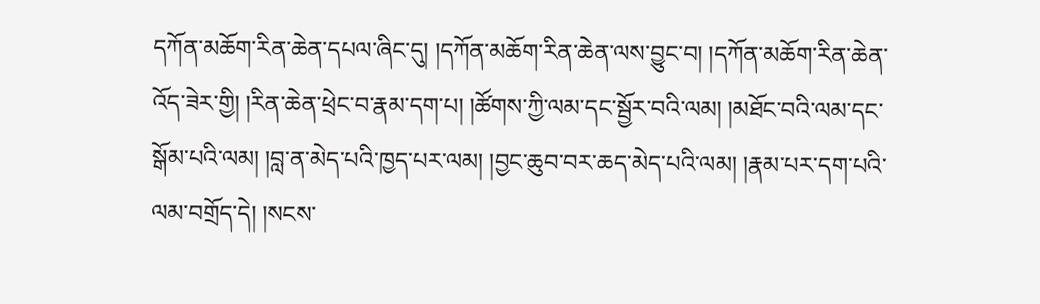དཀོན་མཆོག་རིན་ཆེན་དཔལ་ཞིང་དུ། །དཀོན་མཆོག་རིན་ཆེན་ལས་བྱུང་བ། །དཀོན་མཆོག་རིན་ཆེན་འོད་ཟེར་གྱི། །རིན་ཆེན་ཕྲེང་བ་རྣམ་དག་པ། །ཚོགས་ཀྱི་ལམ་དང་སྦྱོར་བའི་ལམ། །མཐོང་བའི་ལམ་དང་སྒོམ་པའི་ལམ། །བླ་ན་མེད་པའི་ཁྱད་པར་ལམ། །བྱང་ཆུབ་བར་ཆད་མེད་པའི་ལམ། །རྣམ་པར་དག་པའི་ལམ་བགྲོད་དེ། །སངས་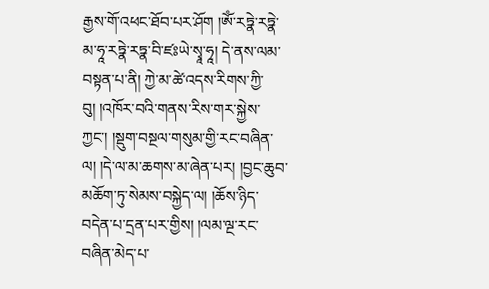རྒྱས་གོ་འཕང་ཐོབ་པར་ཤོག །ཨོཾ་རཏྣེ་རཏྣེ་མ་ཧཱ་རཏྣེ་རཏྣ་བི་ཛཿཡེ་སྭཱ་ཧཱ། དེ་ནས་ལམ་བསྟན་པ་ནི། ཀྱེ་མ་ཚེ་འདས་རིགས་ཀྱི་བུ། །འཁོར་བའི་གནས་རིས་གར་སྐྱེས་ཀྱང་། །སྡུག་བསྔལ་གསུམ་གྱི་རང་བཞིན་ལ། །དེ་ལ་མ་ཆགས་མ་ཞེན་པར། །བྱང་ཆུབ་མཆོག་ཏུ་སེམས་བསྐྱེད་ལ། །ཆོས་ཉིད་བདེན་པ་དྲན་པར་གྱིས། །ལམ་ལྔ་རང་བཞིན་མེད་པ་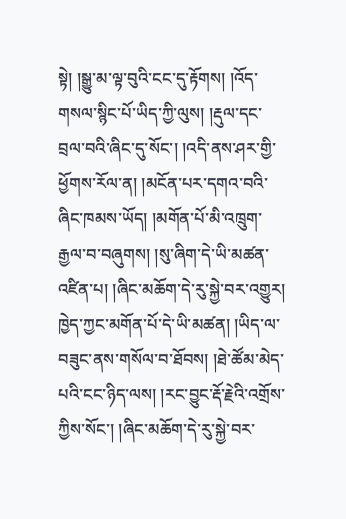སྟེ། །སྒྱུ་མ་ལྟ་བུའི་ངང་དུ་རྟོགས། །འོད་གསལ་སྙིང་པོ་ཡིད་ཀྱི་ལུས། །རྡུལ་དང་བྲལ་བའི་ཞིང་དུ་སོང་། །འདི་ནས་ཤར་གྱི་ཕྱོགས་རོལ་ན། །མངོན་པར་དགའ་བའི་ཞིང་ཁམས་ཡོད། །མགོན་པོ་མི་འཁྲུག་རྒྱལ་བ་བཞུགས། །སུ་ཞིག་དེ་ཡི་མཚན་འཛིན་པ། །ཞིང་མཆོག་དེ་རུ་སྐྱེ་བར་འགྱུར། ཁྱེད་ཀྱང་མགོན་པོ་དེ་ཡི་མཚན། །ཡིད་ལ་བཟུང་ནས་གསོལ་བ་ཐོབས། །ཐེ་ཚོམ་མེད་པའི་ངང་ཉིད་ལས། །རང་བྱུང་རྡོ་རྗེའི་འགྲོས་ཀྱིས་སོང་། །ཞིང་མཆོག་དེ་རུ་སྐྱེ་བར་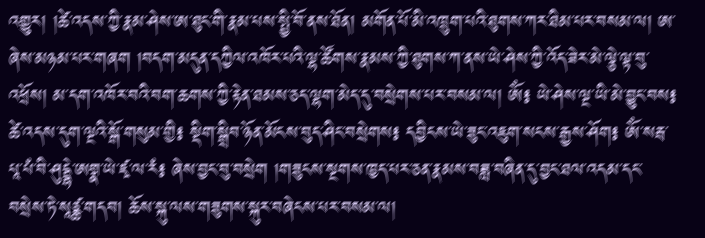འགྱུར། །ཚེ་འདས་ཀྱི་རྣམ་ཤེས་ཨ་ཐུང་གི་རྣམ་པས་སྤྱི་བོ་ནས་ཐོན། མགོན་པོ་མི་འཁྲུག་པའི་ཐུགས་ཀར་ཐིམ་པར་བསམ་ལ། ཨ་ཞེས་མཉམ་པར་གཞག །བདག་མདུན་དཀྱིལ་འཁོར་པའི་ལྷ་ཚོགས་རྣམས་ཀྱི་ཐུགས་ཀ་ནས་ཡེ་ཤེས་ཀྱི་འོད་ཟེར་མེ་ལྕེ་ལྟ་བུ་འཕྲོས། མ་དག་འཁོར་བའི་བག་ཆགས་ཀྱི་རྟེན་ཐམས་ཅད་ལྷག་མེད་དུ་བསྲེགས་པར་བསམ་ལ། ཨོཾ༔ ཡེ་ཤེས་ལྔ་ཡི་མེ་བྱུང་བས༔ ཚེ་འདས་དུག་ལྔའི་སྒོ་གསུམ་གྱི༔ སྡིག་སྒྲིབ་ཉོན་མོངས་བུད་ཤིང་བསྲེགས༔ དབྱིངས་ཡེ་ཟུང་འཇུག་སངས་རྒྱས་ཤོག༔ ཨོཾ་སརྦ་པཱ་པཾ་བི་ཤུདྡྷེ་ཨགྣ་ཡེ་ཛྭ་ལ་རཾ༔ ཞེས་བྱང་བུ་བསྲེག །གཟུངས་སྔགས་ཁྱད་པར་ཅན་རྣམས་བཟླ་བཞིན་དུ་བྱང་ཐལ་འདམ་དང་བསྲེས་ཏེ་སཱཙྪ་གདབ། ཆོས་སྐུ་ལས་གཟུགས་སྐུར་བཞེངས་པར་བསམ་ལ།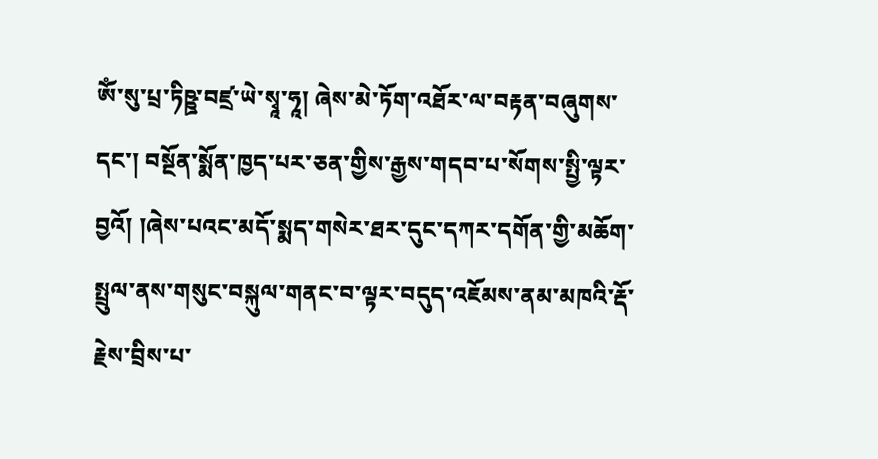ཨོཾ་སུ་པྲ་ཏིཥྛ་བཛྲ་ཡེ་སྭཱ་ཧཱ། ཞེས་མེ་ཏོག་འཐོར་ལ་བརྟན་བཞུགས་དང་། བསྔོན་སྨོན་ཁྱད་པར་ཅན་གྱིས་རྒྱས་གདབ་པ་སོགས་སྤྱི་ལྟར་བྱའོ། །ཞེས་པའང་མདོ་སྨད་གསེར་ཐར་དུང་དཀར་དགོན་གྱི་མཆོག་སྤྲུལ་ནས་གསུང་བསྐུལ་གནང་བ་ལྟར་བདུད་འཇོམས་ནམ་མཁའི་རྡོ་རྗེས་བྲིས་པ་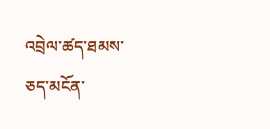འབྲེལ་ཚད་ཐམས་ཅད་མངོན་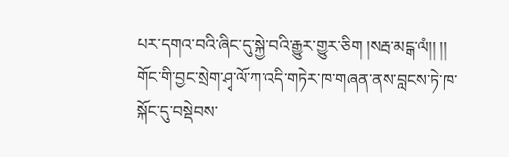པར་དགའ་བའི་ཞིང་དུ་སྐྱེ་བའི་རྒྱུར་གྱུར་ཅིག །སརྦ་མངྒ་ལཾ།། །། གོང་གི་བྱང་སྲེག་ཤྭ་ལོ་ཀ་འདི་གཏེར་ཁ་གཞན་ནས་བླངས་ཏེ་ཁ་སྐོང་དུ་བསྡེབས་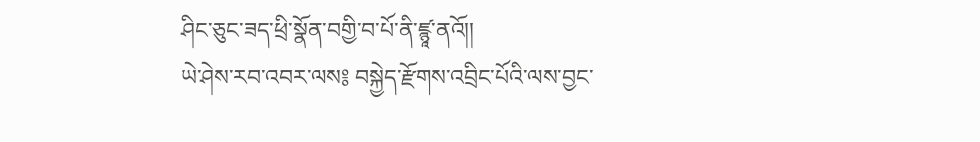ཤིང་ཅུང་ཟད་ཕྲི་སྣོན་བགྱི་བ་པོ་ནི་ཛྙཱ་ནའོ།།
ཡེ་ཤེས་རབ་འབར་ལས༔ བསྐྱེད་རྫོགས་འབྲིང་པོའི་ལས་བྱང་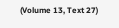(Volume 13, Text 27)